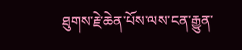ཐུགས་རྗེ་ཆེན་པོས་ལས་ངན་རྒྱུན་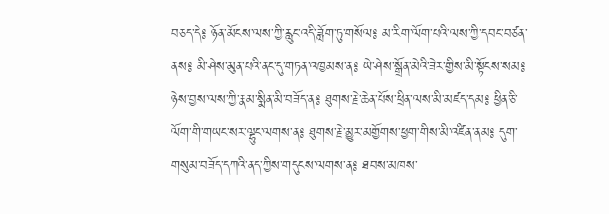བཅད་དེ༔ ཉོན་མོངས་ལས་ཀྱི་རླུང་འདི་ཟློག་ཏུ་གསོལ༔ མ་རིག་ལོག་པའི་ལས་ཀྱི་དབང་བཙན་ནས༔ མི་ཤེས་མུན་པའི་ནང་དུ་གཏན་འཁྱམས་ན༔ ཡེ་ཤེས་སྒྲོན་མེའི་ཟེར་གྱིས་མི་སྟོངས་སམ༔ ཉེས་བྱས་ལས་ཀྱི་རྣམ་སྨིན་མི་བཟོད་ན༔ ཐུགས་རྗེ་ཆེན་པོས་ཕྲིན་ལས་མི་མཛད་དམ༔ ཕྱིན་ཅི་ལོག་གི་གཡང་སར་ལྷུང་ལགས་ན༔ ཐུགས་རྗེ་མྱུར་མགྱོགས་ཕྱག་གིས་མི་འཛིན་ནམ༔ དུག་གསུམ་བཟོད་དཀའི་ནད་ཀྱིས་གདུངས་ལགས་ན༔ ཐབས་མཁས་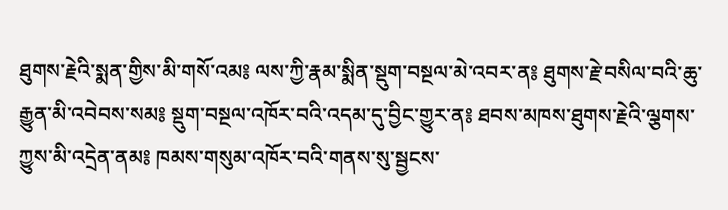ཐུགས་རྗེའི་སྨན་གྱིས་མི་གསོ་འམ༔ ལས་ཀྱི་རྣམ་སྨིན་སྡུག་བསྔལ་མེ་འབར་ན༔ ཐུགས་རྗེ་བསིལ་བའི་ཆུ་རྒྱུན་མི་འབེབས་སམ༔ སྡུག་བསྔལ་འཁོར་བའི་འདམ་དུ་བྱིང་གྱུར་ན༔ ཐབས་མཁས་ཐུགས་རྗེའི་ལྕགས་ཀྱུས་མི་འདྲེན་ནམ༔ ཁམས་གསུམ་འཁོར་བའི་གནས་སུ་སྦྱངས་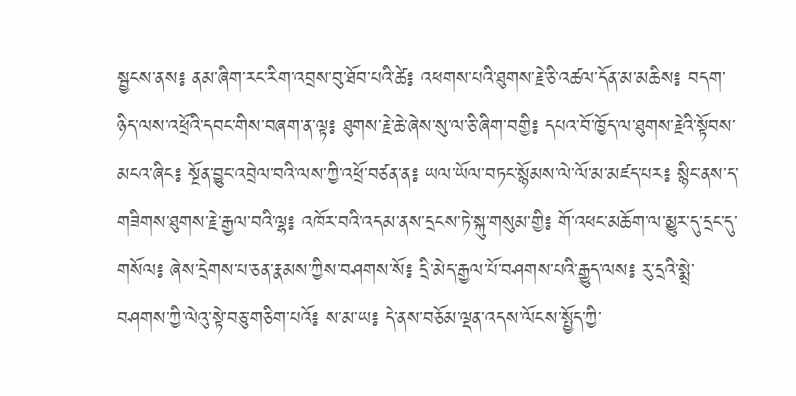སྦྱངས་ནས༔ ནམ་ཞིག་རང་རིག་འབྲས་བུ་ཐོབ་པའི་ཚེ༔ འཕགས་པའི་ཐུགས་རྗེ་ཅི་འཚལ་དོན་མ་མཆིས༔ བདག་ཉིད་ལས་འཕྲོའི་དབང་གིས་བཞག་ན་ལྟ༔ ཐུགས་རྗེ་ཆེ་ཞེས་སུ་ལ་ཅི་ཞིག་བགྱི༔ དཔའ་བོ་ཁྱོད་ལ་ཐུགས་རྗེའི་སྟོབས་མངའ་ཞིང༔ སྔོན་བྱུང་འབྲེལ་བའི་ལས་ཀྱི་འཕྲོ་བཙན་ན༔ ཡལ་ཡོལ་བཏང་སྙོམས་ལེ་ལོ་མ་མཛད་པར༔ སྙིང་ནས་ད་གཟིགས་ཐུགས་རྗེ་རྒྱལ་བའི་ལྷ༔ འཁོར་བའི་འདམ་ནས་དྲངས་ཏེ་སྐུ་གསུམ་གྱི༔ གོ་འཕང་མཆོག་ལ་མྱུར་དུ་དྲང་དུ་གསོལ༔ ཞེས་དྲེགས་པ་ཅན་རྣམས་ཀྱིས་བཤགས་སོ༔ དྲི་མེད་རྒྱལ་པོ་བཤགས་པའི་རྒྱུད་ལས༔ རུ་དྲའི་སྨྲེ་བཤགས་ཀྱི་ལེའུ་སྟེ་བཅུ་གཅིག་པའོ༔ ས་མ་ཡ༔ དེ་ནས་བཅོམ་ལྡན་འདས་ལོངས་སྤྱོད་ཀྱི་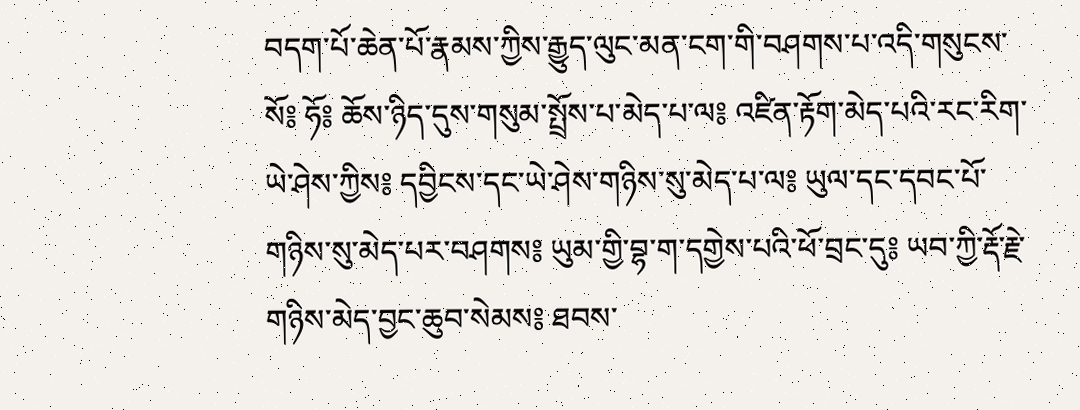བདག་པོ་ཆེན་པོ་རྣམས་ཀྱིས་རྒྱུད་ལུང་མན་ངག་གི་བཤགས་པ་འདི་གསུངས་སོ༔ ཧོ༔ ཆོས་ཉིད་དུས་གསུམ་སྤྲོས་པ་མེད་པ་ལ༔ འཛིན་རྟོག་མེད་པའི་རང་རིག་ཡེ་ཤེས་ཀྱིས༔ དབྱིངས་དང་ཡེ་ཤེས་གཉིས་སུ་མེད་པ་ལ༔ ཡུལ་དང་དབང་པོ་གཉིས་སུ་མེད་པར་བཤགས༔ ཡུམ་གྱི་བྷ་ག་དགྱེས་པའི་ཕོ་བྲང་དུ༔ ཡབ་ཀྱི་རྡོ་རྗེ་གཉིས་མེད་བྱང་ཆུབ་སེམས༔ ཐབས་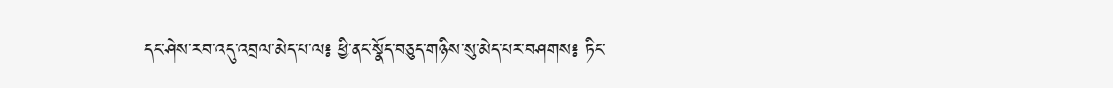དང་ཤེས་རབ་འདུ་འབྲལ་མེད་པ་ལ༔ ཕྱི་ནང་སྣོད་བཅུད་གཉིས་སུ་མེད་པར་བཤགས༔ ཏིང་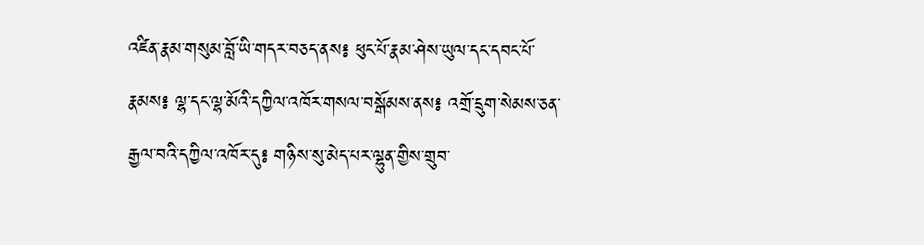འཛིན་རྣམ་གསུམ་བློ་ཡི་གདར་བཅད་ནས༔ ཕུང་པོ་རྣམ་ཤེས་ཡུལ་དང་དབང་པོ་རྣམས༔ ལྷ་དང་ལྷ་མོའི་དཀྱིལ་འཁོར་གསལ་བསྒོམས་ནས༔ འགྲོ་དྲུག་སེམས་ཅན་རྒྱལ་བའི་དཀྱིལ་འཁོར་དུ༔ གཉིས་སུ་མེད་པར་ལྷུན་གྱིས་གྲུབ་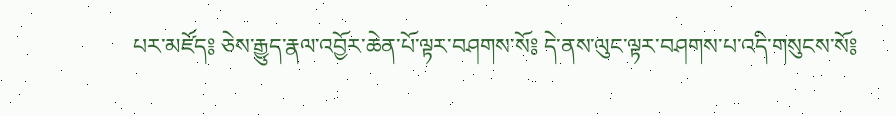པར་མཛོད༔ ཅེས་རྒྱུད་རྣལ་འབྱོར་ཆེན་པོ་ལྟར་བཤགས་སོ༔ དེ་ནས་ལུང་ལྟར་བཤགས་པ་འདི་གསུངས་སོ༔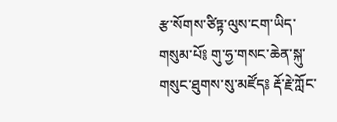རྩ་སོགས་ཙིཏྟ་ལུས་ངག་ཡིད་གསུམ་པོ༔ གུ་ཧྱ་གསང་ཆེན་སྐུ་གསུང་ཐུགས་སུ་མཛོད༔ རྡོ་རྗེ་ཀློང་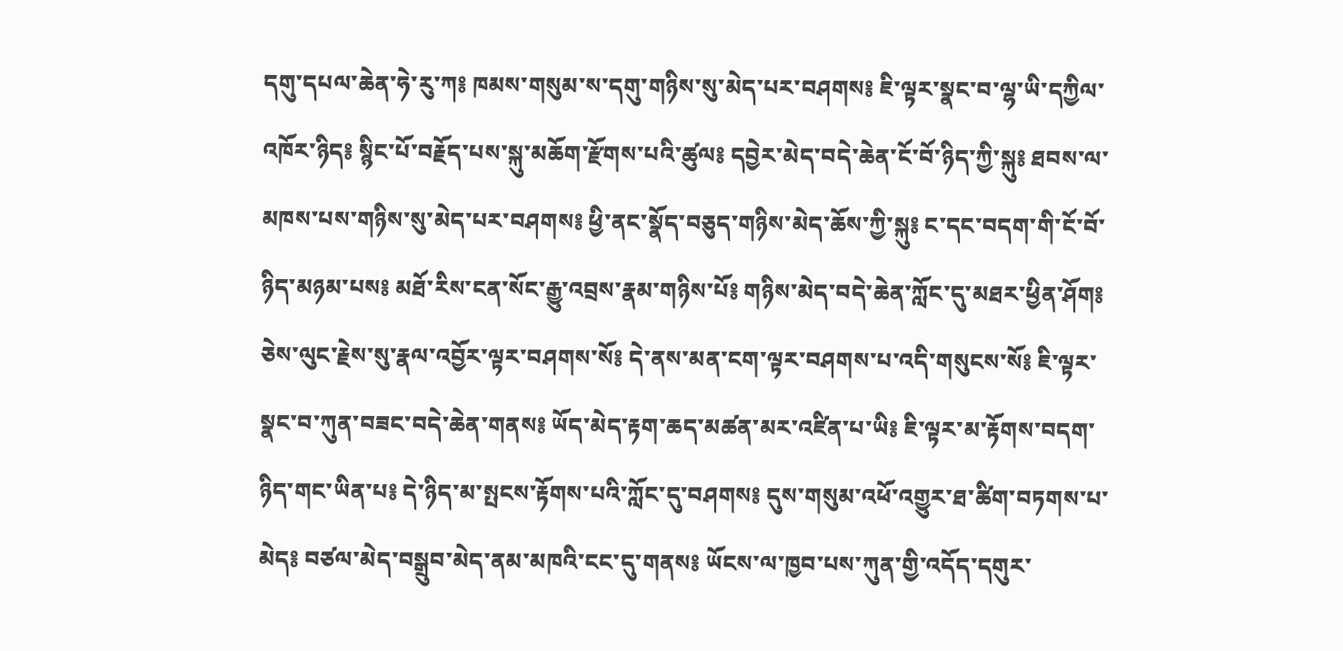དགུ་དཔལ་ཆེན་ཧེ་རུ་ཀ༔ ཁམས་གསུམ་ས་དགུ་གཉིས་སུ་མེད་པར་བཤགས༔ ཇི་ལྟར་སྣང་བ་ལྷ་ཡི་དཀྱིལ་འཁོར་ཉིད༔ སྙིང་པོ་བརྗོད་པས་སྐུ་མཆོག་རྫོགས་པའི་ཚུལ༔ དབྱེར་མེད་བདེ་ཆེན་ངོ་བོ་ཉིད་ཀྱི་སྐུ༔ ཐབས་ལ་མཁས་པས་གཉིས་སུ་མེད་པར་བཤགས༔ ཕྱི་ནང་སྣོད་བཅུད་གཉིས་མེད་ཆོས་ཀྱི་སྐུ༔ ང་དང་བདག་གི་ངོ་བོ་ཉིད་མཉམ་པས༔ མཐོ་རིས་ངན་སོང་རྒྱུ་འབྲས་རྣམ་གཉིས་པོ༔ གཉིས་མེད་བདེ་ཆེན་ཀློང་དུ་མཐར་ཕྱིན་ཤོག༔ ཅེས་ལུང་རྗེས་སུ་རྣལ་འབྱོར་ལྟར་བཤགས་སོ༔ དེ་ནས་མན་ངག་ལྟར་བཤགས་པ་འདི་གསུངས་སོ༔ ཇི་ལྟར་སྣང་བ་ཀུན་བཟང་བདེ་ཆེན་གནས༔ ཡོད་མེད་རྟག་ཆད་མཚན་མར་འཛིན་པ་ཡི༔ ཇི་ལྟར་མ་རྟོགས་བདག་ཉིད་གང་ཡིན་པ༔ དེ་ཉིད་མ་སྤངས་རྟོགས་པའི་ཀློང་དུ་བཤགས༔ དུས་གསུམ་འཕོ་འགྱུར་ཐ་ཚིག་བཏགས་པ་མེད༔ བཙལ་མེད་བསྒྲུབ་མེད་ནམ་མཁའི་ངང་དུ་གནས༔ ཡོངས་ལ་ཁྱབ་པས་ཀུན་གྱི་འདོད་དགུར་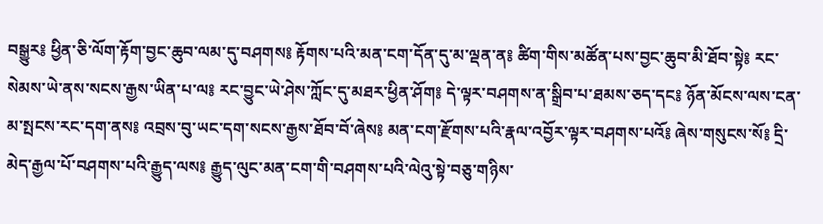བསྒྱུར༔ ཕྱིན་ཅི་ལོག་རྟོག་བྱང་ཆུབ་ལམ་དུ་བཤགས༔ རྟོགས་པའི་མན་ངག་དོན་དུ་མ་ལྡན་ན༔ ཚིག་གིས་མཚོན་པས་བྱང་ཆུབ་མི་ཐོབ་སྟེ༔ རང་སེམས་ཡེ་ནས་སངས་རྒྱས་ཡིན་པ་ལ༔ རང་བྱུང་ཡེ་ཤེས་ཀློང་དུ་མཐར་ཕྱིན་ཤོག༔ དེ་ལྟར་བཤགས་ན་སྒྲིབ་པ་ཐམས་ཅད་དང༔ ཉོན་མོངས་ལས་ངན་མ་སྤངས་རང་དག་ནས༔ འབྲས་བུ་ཡང་དག་སངས་རྒྱས་ཐོབ་བོ་ཞེས༔ མན་ངག་རྫོགས་པའི་རྣལ་འབྱོར་ལྟར་བཤགས་པའོ༔ ཞེས་གསུངས་སོ༔ དྲི་མེད་རྒྱལ་པོ་བཤགས་པའི་རྒྱུད་ལས༔ རྒྱུད་ལུང་མན་ངག་གི་བཤགས་པའི་ལེའུ་སྟེ་བཅུ་གཉིས་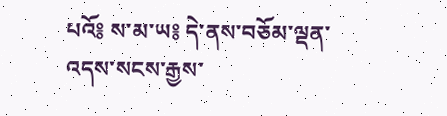པའོ༔ ས་མ་ཡ༔ དེ་ནས་བཅོམ་ལྡན་འདས་སངས་རྒྱས་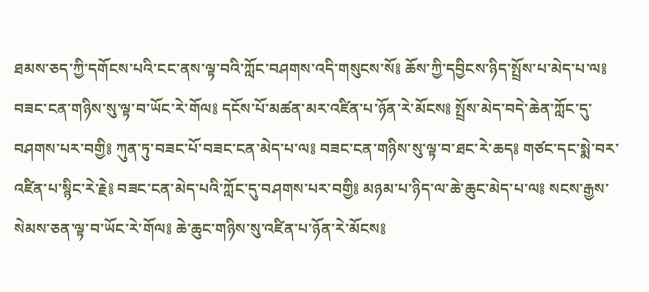ཐམས་ཅད་ཀྱི་དགོངས་པའི་ངང་ནས་ལྟ་བའི་ཀློང་བཤགས་འདི་གསུངས་སོ༔ ཆོས་ཀྱི་དབྱིངས་ཉིད་སྤྲོས་པ་མེད་པ་ལ༔ བཟང་ངན་གཉིས་སུ་ལྟ་བ་ཡོང་རེ་གོལ༔ དངོས་པོ་མཚན་མར་འཛིན་པ་ཉོན་རེ་མོངས༔ སྤྲོས་མེད་བདེ་ཆེན་ཀློང་དུ་བཤགས་པར་བགྱི༔ ཀུན་ཏུ་བཟང་པོ་བཟང་ངན་མེད་པ་ལ༔ བཟང་ངན་གཉིས་སུ་ལྟ་བ་ཐང་རེ་ཆད༔ གཙང་དང་སྨེ་བར་འཛིན་པ་སྙིང་རེ་རྗེ༔ བཟང་ངན་མེད་པའི་ཀློང་དུ་བཤགས་པར་བགྱི༔ མཉམ་པ་ཉིད་ལ་ཆེ་ཆུང་མེད་པ་ལ༔ སངས་རྒྱས་སེམས་ཅན་ལྟ་བ་ཡོང་རེ་གོལ༔ ཆེ་ཆུང་གཉིས་སུ་འཛིན་པ་ཉོན་རེ་མོངས༔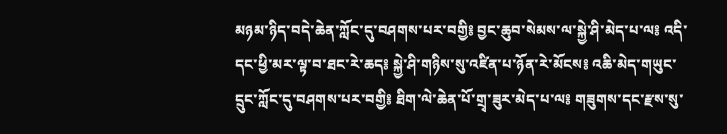མཉམ་ཉིད་བདེ་ཆེན་ཀློང་དུ་བཤགས་པར་བགྱི༔ བྱང་ཆུབ་སེམས་ལ་སྐྱེ་ཤི་མེད་པ་ལ༔ འདི་དང་ཕྱི་མར་ལྟ་བ་ཐང་རེ་ཆད༔ སྐྱེ་ཤི་གཉིས་སུ་འཛིན་པ་ཉོན་རེ་མོངས༔ འཆི་མེད་གཡུང་དྲུང་ཀློང་དུ་བཤགས་པར་བགྱི༔ ཐིག་ལེ་ཆེན་པོ་གྲྭ་ཟུར་མེད་པ་ལ༔ གཟུགས་དང་རྫས་སུ་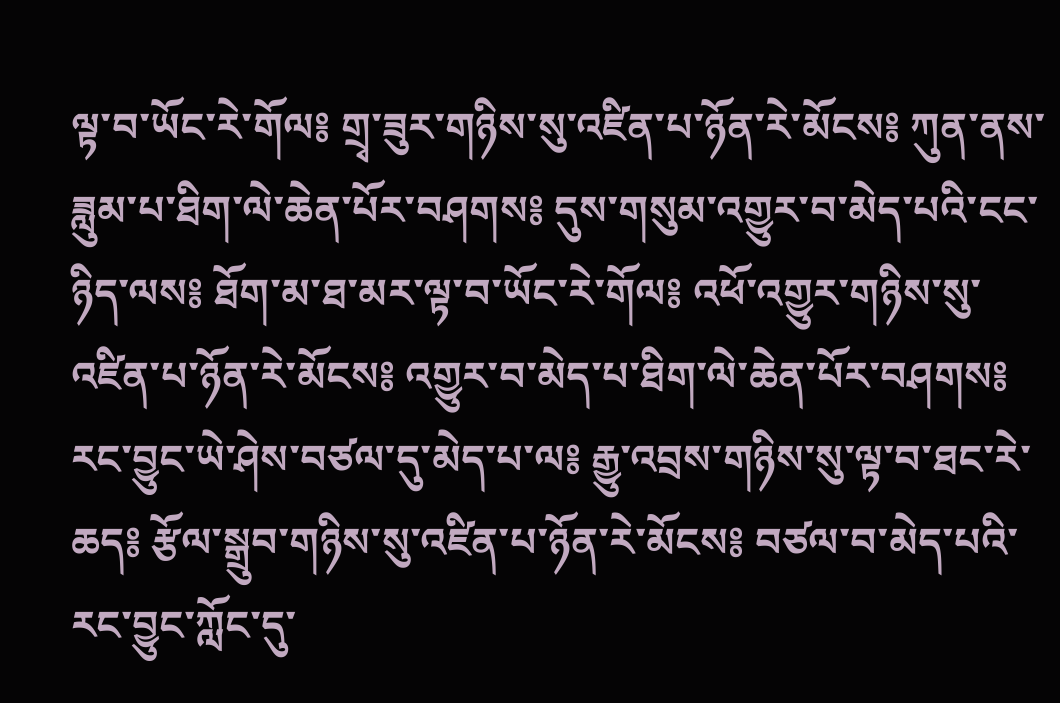ལྟ་བ་ཡོང་རེ་གོལ༔ གྲྭ་ཟུར་གཉིས་སུ་འཛིན་པ་ཉོན་རེ་མོངས༔ ཀུན་ནས་ཟླུམ་པ་ཐིག་ལེ་ཆེན་པོར་བཤགས༔ དུས་གསུམ་འགྱུར་བ་མེད་པའི་ངང་ཉིད་ལས༔ ཐོག་མ་ཐ་མར་ལྟ་བ་ཡོང་རེ་གོལ༔ འཕོ་འགྱུར་གཉིས་སུ་འཛིན་པ་ཉོན་རེ་མོངས༔ འགྱུར་བ་མེད་པ་ཐིག་ལེ་ཆེན་པོར་བཤགས༔ རང་བྱུང་ཡེ་ཤེས་བཙལ་དུ་མེད་པ་ལ༔ རྒྱུ་འབྲས་གཉིས་སུ་ལྟ་བ་ཐང་རེ་ཆད༔ རྩོལ་སྒྲུབ་གཉིས་སུ་འཛིན་པ་ཉོན་རེ་མོངས༔ བཙལ་བ་མེད་པའི་རང་བྱུང་ཀློང་དུ་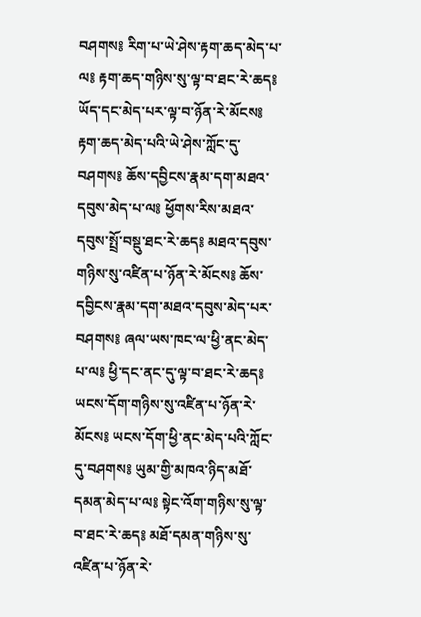བཤགས༔ རིག་པ་ཡེ་ཤེས་རྟག་ཆད་མེད་པ་ལ༔ རྟག་ཆད་གཉིས་སུ་ལྟ་བ་ཐང་རེ་ཆད༔ ཡོད་དང་མེད་པར་ལྟ་བ་ཉོན་རེ་མོངས༔ རྟག་ཆད་མེད་པའི་ཡེ་ཤེས་ཀློང་དུ་བཤགས༔ ཆོས་དབྱིངས་རྣམ་དག་མཐའ་དབུས་མེད་པ་ལ༔ ཕྱོགས་རིས་མཐའ་དབུས་སྤྲོ་བསྡུ་ཐང་རེ་ཆད༔ མཐའ་དབུས་གཉིས་སུ་འཛིན་པ་ཉོན་རེ་མོངས༔ ཆོས་དབྱིངས་རྣམ་དག་མཐའ་དབུས་མེད་པར་བཤགས༔ ཞལ་ཡས་ཁང་ལ་ཕྱི་ནང་མེད་པ་ལ༔ ཕྱི་དང་ནང་དུ་ལྟ་བ་ཐང་རེ་ཆད༔ ཡངས་དོག་གཉིས་སུ་འཛིན་པ་ཉོན་རེ་མོངས༔ ཡངས་དོག་ཕྱི་ནང་མེད་པའི་ཀློང་དུ་བཤགས༔ ཡུམ་གྱི་མཁའ་ཉིད་མཐོ་དམན་མེད་པ་ལ༔ སྟེང་འོག་གཉིས་སུ་ལྟ་བ་ཐང་རེ་ཆད༔ མཐོ་དམན་གཉིས་སུ་འཛིན་པ་ཉོན་རེ་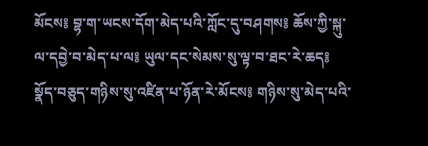མོངས༔ བྷ་ག་ཡངས་དོག་མེད་པའི་ཀློང་དུ་བཤགས༔ ཆོས་ཀྱི་སྐུ་ལ་དབྱེ་བ་མེད་པ་ལ༔ ཡུལ་དང་སེམས་སུ་ལྟ་བ་ཐང་རེ་ཆད༔ སྣོད་བཅུད་གཉིས་སུ་འཛིན་པ་ཉོན་རེ་མོངས༔ གཉིས་སུ་མེད་པའི་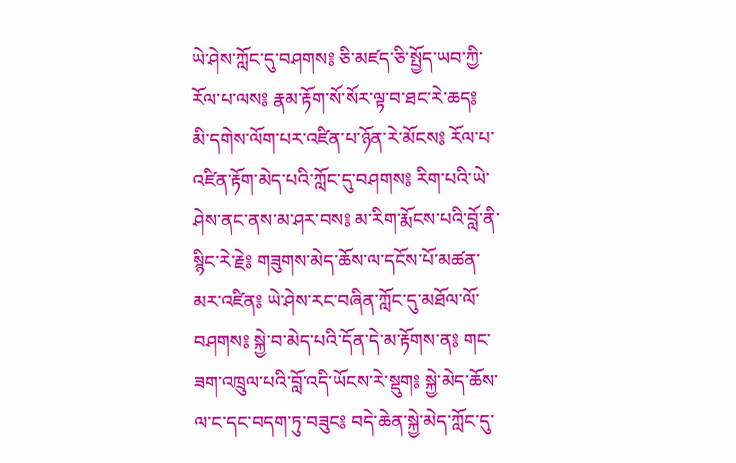ཡེ་ཤེས་ཀློང་དུ་བཤགས༔ ཅི་མཛད་ཅི་སྤྱོད་ཡབ་ཀྱི་རོལ་པ་ལས༔ རྣམ་རྟོག་སོ་སོར་ལྟ་བ་ཐང་རེ་ཆད༔ མི་དགེས་ལོག་པར་འཛིན་པ་ཉོན་རེ་མོངས༔ རོལ་པ་འཛིན་རྟོག་མེད་པའི་ཀློང་དུ་བཤགས༔ རིག་པའི་ཡེ་ཤེས་ནང་ནས་མ་ཤར་བས༔ མ་རིག་རྨོངས་པའི་བློ་ནི་སྙིང་རེ་རྗེ༔ གཟུགས་མེད་ཆོས་ལ་དངོས་པོ་མཚན་མར་འཛིན༔ ཡེ་ཤེས་རང་བཞིན་ཀློང་དུ་མཐོལ་ལོ་བཤགས༔ སྐྱེ་བ་མེད་པའི་དོན་དེ་མ་རྟོགས་ན༔ གང་ཟག་འཁྲུལ་པའི་བློ་འདི་ཡོངས་རེ་སྡུག༔ སྐྱེ་མེད་ཆོས་ལ་ང་དང་བདག་ཏུ་བཟུང༔ བདེ་ཆེན་སྐྱེ་མེད་ཀློང་དུ་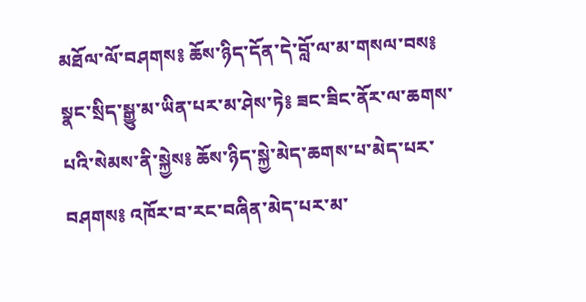མཐོལ་ལོ་བཤགས༔ ཆོས་ཉིད་དོན་དེ་བློ་ལ་མ་གསལ་བས༔ སྣང་སྲིད་སྒྱུ་མ་ཡིན་པར་མ་ཤེས་ཏེ༔ ཟང་ཟིང་ནོར་ལ་ཆགས་པའི་སེམས་ནི་སྐྱེས༔ ཆོས་ཉིད་སྐྱེ་མེད་ཆགས་པ་མེད་པར་བཤགས༔ འཁོར་བ་རང་བཞིན་མེད་པར་མ་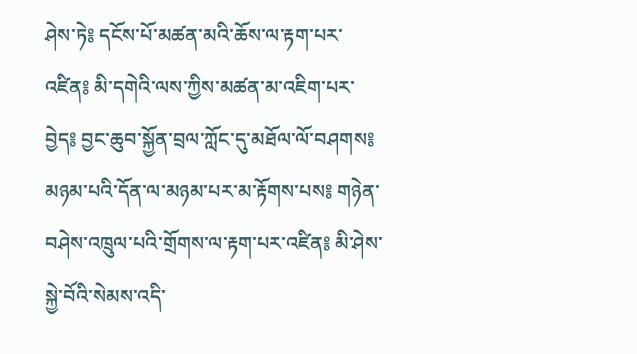ཤེས་ཏེ༔ དངོས་པོ་མཚན་མའི་ཆོས་ལ་རྟག་པར་འཛིན༔ མི་དགེའི་ལས་ཀྱིས་མཚན་མ་འཇིག་པར་བྱེད༔ བྱང་ཆུབ་སྐྱོན་བྲལ་ཀློང་དུ་མཐོལ་ལོ་བཤགས༔ མཉམ་པའི་དོན་ལ་མཉམ་པར་མ་རྟོགས་པས༔ གཉེན་བཤེས་འཁྲུལ་པའི་གྲོགས་ལ་རྟག་པར་འཛིན༔ མི་ཤེས་སྐྱེ་བོའི་སེམས་འདི་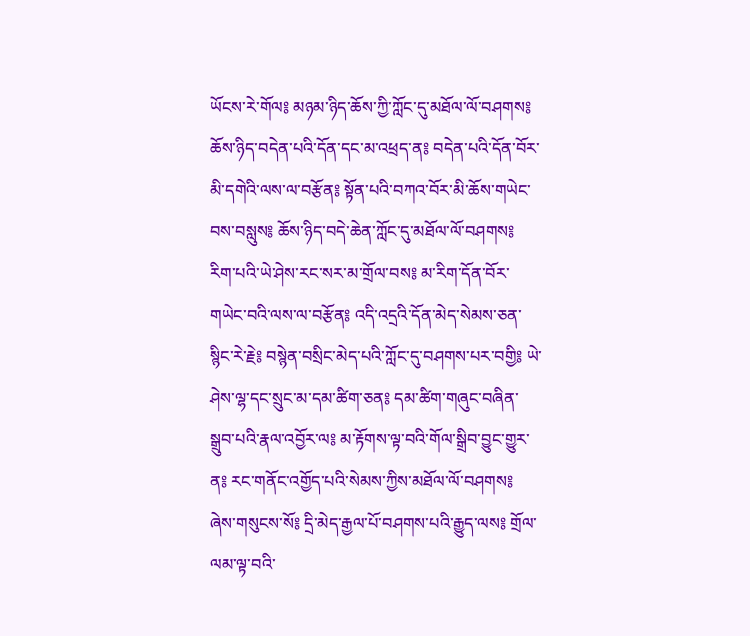ཡོངས་རེ་གོལ༔ མཉམ་ཉིད་ཆོས་ཀྱི་ཀློང་དུ་མཐོལ་ལོ་བཤགས༔ ཆོས་ཉིད་བདེན་པའི་དོན་དང་མ་འཕྲད་ན༔ བདེན་པའི་དོན་བོར་མི་དགེའི་ལས་ལ་བརྩོན༔ སྟོན་པའི་བཀའ་བོར་མི་ཆོས་གཡེང་བས་བསླུས༔ ཆོས་ཉིད་བདེ་ཆེན་ཀློང་དུ་མཐོལ་ལོ་བཤགས༔ རིག་པའི་ཡེ་ཤེས་རང་སར་མ་གྲོལ་བས༔ མ་རིག་དོན་བོར་གཡེང་བའི་ལས་ལ་བརྩོན༔ འདི་འདྲའི་དོན་མེད་སེམས་ཅན་སྙིང་རེ་རྗེ༔ བསྙེན་བསྲིང་མེད་པའི་ཀློང་དུ་བཤགས་པར་བགྱི༔ ཡེ་ཤེས་ལྷ་དང་སྲུང་མ་དམ་ཚིག་ཅན༔ དམ་ཚིག་གཞུང་བཞིན་སྒྲུབ་པའི་རྣལ་འབྱོར་ལ༔ མ་རྟོགས་ལྟ་བའི་གོལ་སྒྲིབ་བྱུང་གྱུར་ན༔ རང་གནོང་འགྱོད་པའི་སེམས་ཀྱིས་མཐོལ་ལོ་བཤགས༔ ཞེས་གསུངས་སོ༔ དྲི་མེད་རྒྱལ་པོ་བཤགས་པའི་རྒྱུད་ལས༔ གྲོལ་ལམ་ལྟ་བའི་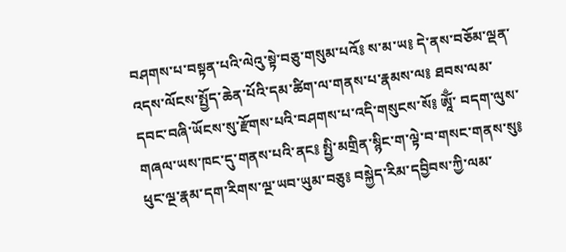བཤགས་པ་བསྟན་པའི་ལེའུ་སྟེ་བཅུ་གསུམ་པའོ༔ ས་མ་ཡ༔ དེ་ནས་བཅོམ་ལྡན་འདས་ལོངས་སྤྱོད་ཆེན་པོའི་དམ་ཚིག་ལ་གནས་པ་རྣམས་ལ༔ ཐབས་ལམ་དབང་བཞི་ཡོངས་སུ་རྫོགས་པའི་བཤགས་པ་འདི་གསུངས་སོ༔ ཨཱོྃ་ བདག་ལུས་གཞལ་ཡས་ཁང་དུ་གནས་པའི་ནང༔ སྤྱི་མགྲིན་སྙིང་ག་ལྟེ་བ་གསང་གནས་སུ༔ ཕུང་ལྔ་རྣམ་དག་རིགས་ལྔ་ཡབ་ཡུམ་བཅུ༔ བསྐྱེད་རིམ་དབྱིབས་ཀྱི་ལམ་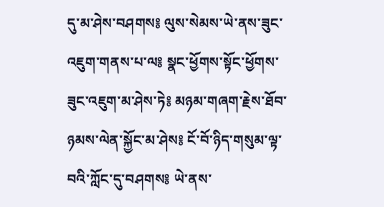དུ་མ་ཤེས་བཤགས༔ ལུས་སེམས་ཡེ་ནས་ཟུང་འཇུག་གནས་པ་ལ༔ སྣང་ཕྱོགས་སྟོང་ཕྱོགས་ཟུང་འཇུག་མ་ཤེས་ཏེ༔ མཉམ་གཞག་རྗེས་ཐོབ་ཉམས་ལེན་སྐྱོང་མ་ཤེས༔ ངོ་བོ་ཉིད་གསུམ་ལྟ་བའི་ཀློང་དུ་བཤགས༔ ཡེ་ནས་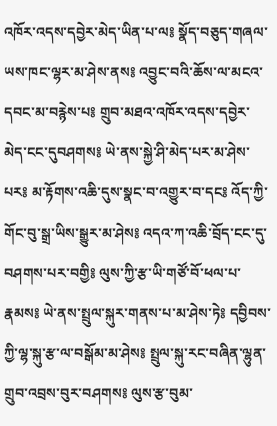འཁོར་འདས་དབྱེར་མེད་ཡིན་པ་ལ༔ སྣོད་བཅུད་གཞལ་ཡས་ཁང་ལྷར་མ་ཤེས་ནས༔ འབྱུང་བའི་ཆོས་ལ་མངའ་དབང་མ་བརྙེས་པ༔ གྲུབ་མཐའ་འཁོར་འདས་དབྱེར་མེད་ངང་དུབཤགས༔ ཡེ་ནས་སྐྱེ་ཤི་མེད་པར་མ་ཤེས་པར༔ མ་རྟོགས་འཆི་དུས་སྣང་བ་འགྱུར་བ་དང༔ འོད་ཀྱི་གོང་བུ་སྒྲ་ཡིས་སྒྱུར་མ་ཤེས༔ འདའ་ཀ་འཆི་བྲོད་ངང་དུ་བཤགས་པར་བགྱི༔ ལུས་ཀྱི་རྩ་ཡི་གཙོ་བོ་ཕལ་པ་རྣམས༔ ཡེ་ནས་སྤྲུལ་སྐུར་གནས་པ་མ་ཤེས་ཏེ༔ དབྱིབས་ཀྱི་ལྷ་སྐུ་རྩ་ལ་བསྒོམ་མ་ཤེས༔ སྤྲུལ་སྐུ་རང་བཞིན་ལྷུན་གྲུབ་འབྲས་བུར་བཤགས༔ ལུས་རྩ་བུམ་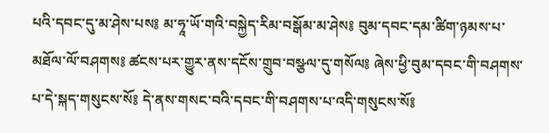པའི་དབང་དུ་མ་ཤེས་པས༔ མ་ཧཱ་ཡོ་གའི་བསྐྱེད་རིམ་བསྒོམ་མ་ཤེས༔ བུམ་དབང་དམ་ཚིག་ཉམས་པ་མཐོལ་ལོ་བཤགས༔ ཚངས་པར་གྱུར་ནས་དངོས་གྲུབ་བསྩལ་དུ་གསོལ༔ ཞེས་ཕྱི་བུམ་དབང་གི་བཤགས་པ་དེ་སྐད་གསུངས་སོ༔ དེ་ནས་གསང་བའི་དབང་གི་བཤགས་པ་འདི་གསུངས་སོ༔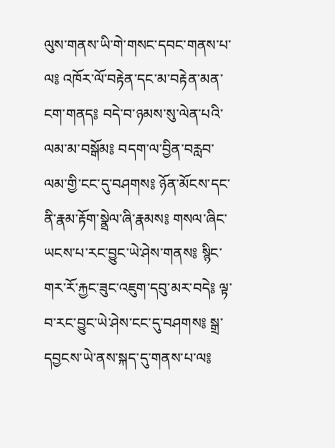ལུས་གནས་ཡི་གེ་གསང་དབང་གནས་པ་ལ༔ འཁོར་ལོ་བརྟེན་དང་མ་བརྟེན་མན་ངག་གནད༔ བདེ་བ་ཉམས་སུ་ལེན་པའི་ལམ་མ་བསྒོམ༔ བདག་ལ་བྱིན་བརླབ་ལམ་གྱི་ངང་དུ་བཤགས༔ ཉོན་མོངས་དང་ནི་རྣམ་རྟོག་སྣྲེལ་ཞི་རྣམས༔ གསལ་ཞིང་ཡངས་པ་རང་བྱུང་ཡེ་ཤེས་གནས༔ སྙིང་གར་རོ་རྐྱང་ཟུང་འཇུག་དབུ་མར་བདེ༔ ལྟ་བ་རང་བྱུང་ཡེ་ཤེས་ངང་དུ་བཤགས༔ སྒྲ་དབྱངས་ཡེ་ནས་སྐད་དུ་གནས་པ་ལ༔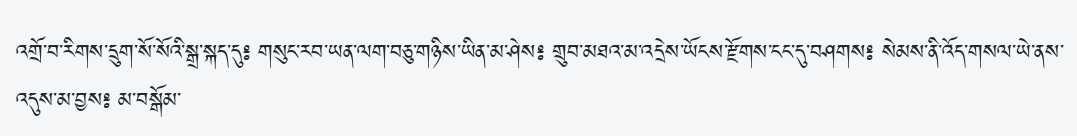འགྲོ་བ་རིགས་དྲུག་སོ་སོའི་སྒྲ་སྐད་དུ༔ གསུང་རབ་ཡན་ལག་བཅུ་གཉིས་ཡིན་མ་ཤེས༔ གྲུབ་མཐའ་མ་འདྲེས་ཡོངས་རྫོགས་ངང་དུ་བཤགས༔ སེམས་ནི་འོད་གསལ་ཡེ་ནས་འདུས་མ་བྱས༔ མ་བསྒོམ་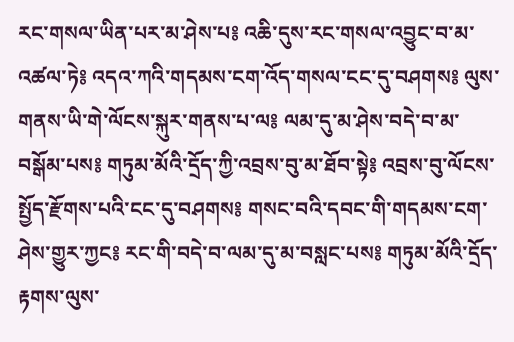རང་གསལ་ཡིན་པར་མ་ཤེས་པ༔ འཆི་དུས་རང་གསལ་འབྱུང་བ་མ་འཚལ་ཏེ༔ འདའ་ཀའི་གདམས་ངག་འོད་གསལ་ངང་དུ་བཤགས༔ ལུས་གནས་ཡི་གེ་ལོངས་སྐུར་གནས་པ་ལ༔ ལམ་དུ་མ་ཤེས་བདེ་བ་མ་བསྒོམ་པས༔ གཏུམ་མོའི་དྲོད་ཀྱི་འབྲས་བུ་མ་ཐོབ་སྟེ༔ འབྲས་བུ་ལོངས་སྤྱོད་རྫོགས་པའི་ངང་དུ་བཤགས༔ གསང་བའི་དབང་གི་གདམས་ངག་ཤེས་གྱུར་ཀྱང༔ རང་གི་བདེ་བ་ལམ་དུ་མ་བསླང་པས༔ གཏུམ་མོའི་དྲོད་རྟགས་ལུས་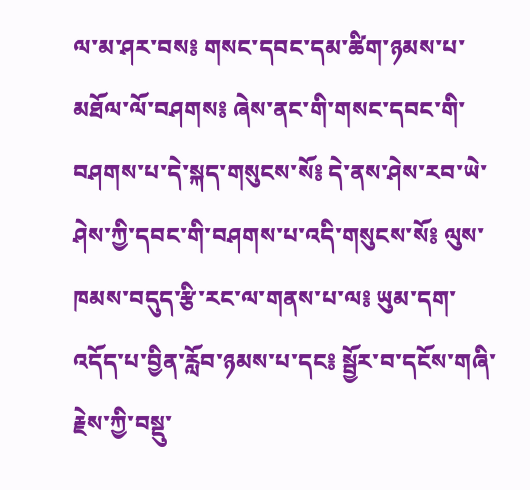ལ་མ་ཤར་བས༔ གསང་དབང་དམ་ཚིག་ཉམས་པ་མཐོལ་ལོ་བཤགས༔ ཞེས་ནང་གི་གསང་དབང་གི་བཤགས་པ་དེ་སྐད་གསུངས་སོ༔ དེ་ནས་ཤེས་རབ་ཡེ་ཤེས་ཀྱི་དབང་གི་བཤགས་པ་འདི་གསུངས་སོ༔ ལུས་ཁམས་བདུད་རྩི་རང་ལ་གནས་པ་ལ༔ ཡུམ་དག་འདོད་པ་བྱིན་རློབ་ཉམས་པ་དང༔ སྦྱོར་བ་དངོས་གཞི་རྗེས་ཀྱི་བསྡུ་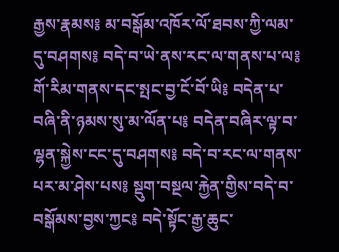རྒྱས་རྣམས༔ མ་བསྒོམ་འཁོར་ལོ་ཐབས་ཀྱི་ལམ་དུ་བཤགས༔ བདེ་བ་ཡེ་ནས་རང་ལ་གནས་པ་ལ༔ གོ་རིམ་གནས་དང་སྤང་བྱ་ངོ་བོ་ཡི༔ བདེན་པ་བཞི་ནི་ཉམས་སུ་མ་ལོན་པ༔ བདེན་བཞིར་ལྟ་བ་ལྷན་སྐྱེས་ངང་དུ་བཤགས༔ བདེ་བ་རང་ལ་གནས་པར་མ་ཤེས་པས༔ སྡུག་བསྔལ་རྐྱེན་གྱིས་བདེ་བ་བསྒོམས་བྱས་ཀྱང༔ བདེ་སྟོང་རྒྱ་ཆུང་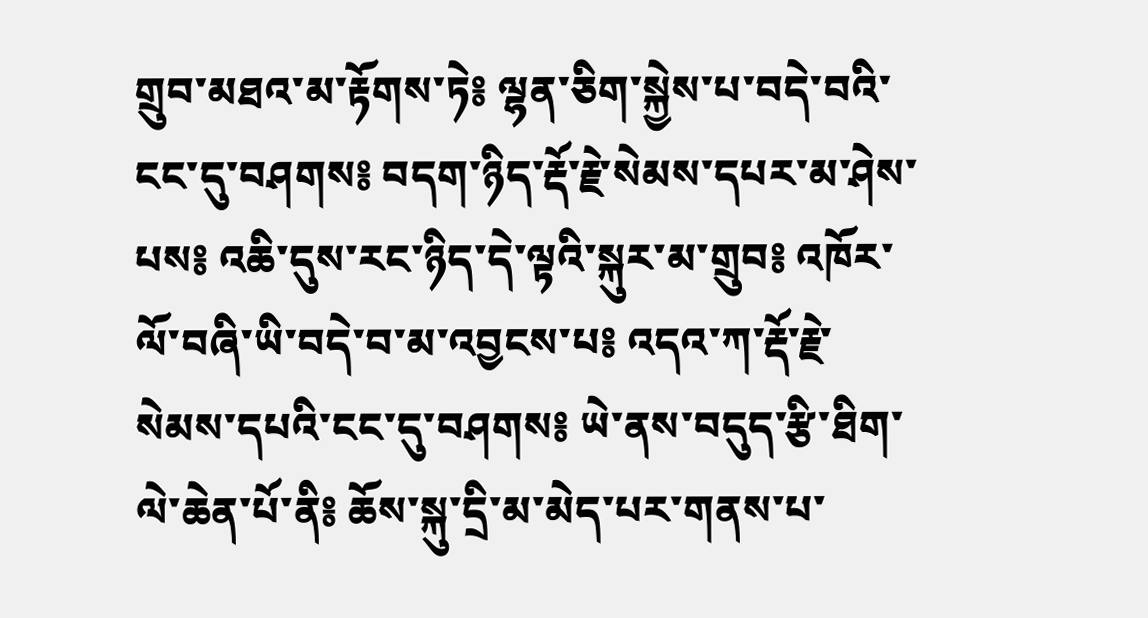གྲུབ་མཐའ་མ་རྟོགས་ཏེ༔ ལྷན་ཅིག་སྐྱེས་པ་བདེ་བའི་ངང་དུ་བཤགས༔ བདག་ཉིད་རྡོ་རྗེ་སེམས་དཔར་མ་ཤེས་པས༔ འཆི་དུས་རང་ཉིད་དེ་ལྟའི་སྐུར་མ་གྲུབ༔ འཁོར་ལོ་བཞི་ཡི་བདེ་བ་མ་འབྱངས་པ༔ འདའ་ཀ་རྡོ་རྗེ་སེམས་དཔའི་ངང་དུ་བཤགས༔ ཡེ་ནས་བདུད་རྩི་ཐིག་ལེ་ཆེན་པོ་ནི༔ ཆོས་སྐུ་དྲི་མ་མེད་པར་གནས་པ་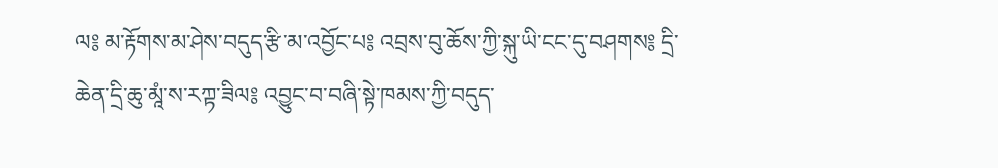ལ༔ མ་རྟོགས་མ་ཤེས་བདུད་རྩི་མ་འབྱོང་པ༔ འབྲས་བུ་ཆོས་ཀྱི་སྐུ་ཡི་ངང་དུ་བཤགས༔ དྲི་ཆེན་དྲི་ཆུ་མཱཾ་ས་རཀྟ་ཟིལ༔ འབྱུང་བ་བཞི་སྟེ་ཁམས་ཀྱི་བདུད་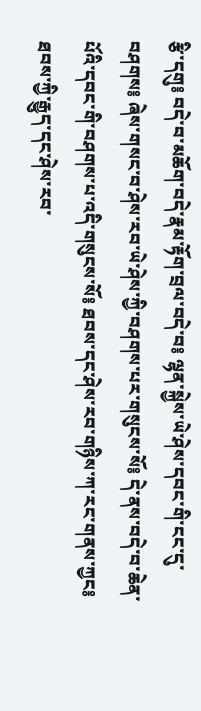རྩི་དགུ༔ བདེ་བ་མཆོག་བདེ་རྣམ་རྟོག་བྲལ་བདེ་བ༔ ལྷན་སྐྱེས་ཡེ་ཤེས་དབང་གི་ངང་དུ་བཤགས༔ ཞེས་གསང་བ་ཤེས་རབ་ཡེ་ཤེས་ཀྱི་བཤགས་པར་གསུངས་སོ༔ དེ་ནས་བདེ་བ་ཆེན་པོའི་དབང་གི་བཤགས་པ་འདི་གསུངས་སོ༔ ཐབས་དང་ཤེས་རབ་གཉིས་ཀ་རང་གནས་ཀྱང༔ ཐབས་ཀྱི་རྒྱུད་དང་ཤེས་རབ་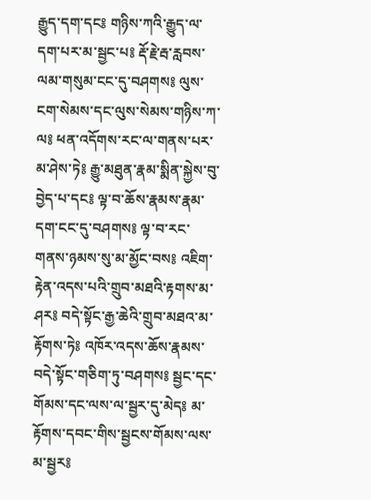རྒྱུད་དག་དང༔ གཉིས་ཀའི་རྒྱུད་ལ་དག་པར་མ་སྦྱང་པ༔ རྡོ་རྗེ་རྦ་རླབས་ལམ་གསུམ་ངང་དུ་བཤགས༔ ལུས་ངག་སེམས་དང་ལུས་སེམས་གཉིས་ཀ་ལ༔ ཕན་འདོགས་རང་ལ་གནས་པར་མ་ཤེས་ཏེ༔ རྒྱུ་མཐུན་རྣམ་སྨིན་སྐྱེས་བུ་བྱེད་པ་དང༔ ལྟ་བ་ཆོས་རྣམས་རྣམ་དག་ངང་དུ་བཤགས༔ ལྟ་བ་རང་གནས་ཉམས་སུ་མ་མྱོང་བས༔ འཇིག་རྟེན་འདས་པའི་གྲུབ་མཐའི་རྟགས་མ་ཤར༔ བདེ་སྟོང་རྒྱ་ཆེའི་གྲུབ་མཐའ་མ་རྟོགས་ཏེ༔ འཁོར་འདས་ཆོས་རྣམས་བདེ་སྟོང་གཅིག་ཏུ་བཤགས༔ སྦྱང་དང་གོམས་དང་ལས་ལ་སྦྱར་དུ་མེད༔ མ་རྟོགས་དབང་གིས་སྦྱངས་གོམས་ལས་མ་སྦྱར༔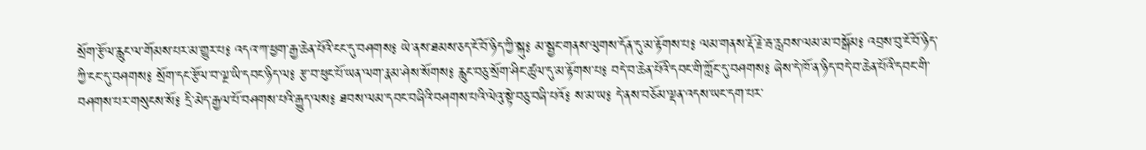སྲོག་རྩོལ་རླུང་ལ་གོམས་པར་མ་གྱུར་པ༔ འདའ་ཀ་ཕྱག་རྒྱ་ཆེན་པོའི་ངང་དུ་བཤགས༔ ཡེ་ནས་ཐམས་ཅད་ངོ་བོ་ཉིད་ཀྱི་སྐུ༔ མ་སྦྱང་གནས་ལུགས་དོན་དུ་མ་རྟོགས་པ༔ ལམ་གནས་རྡོ་རྗེ་རྦ་རླབས་ལམ་མ་བསྒོམ༔ འབྲས་བུ་ངོ་བོ་ཉིད་ཀྱི་ངང་དུ་བཤགས༔ སྲོག་དང་རྩོལ་བ་ལྔ་ཡི་དབང་ཉིད་ལ༔ རྩ་བ་ཕུང་པོ་ཡན་ལག་རྣམ་ཤེས་སོགས༔ རླུང་བཅུ་སྲོག་ཤིང་ཚུལ་དུ་མ་རྟོགས་པ༔ བདེ་བ་ཆེན་པོའི་དབང་གི་ཀློང་དུ་བཤགས༔ ཞེས་དེ་ཁོ་ན་ཉིད་བདེ་བ་ཆེན་པོའི་དབང་གི་བཤགས་པར་གསུངས་སོ༔ དྲི་མེད་རྒྱལ་པོ་བཤགས་པའི་རྒྱུད་ལས༔ ཐབས་ལམ་དབང་བཞིའི་བཤགས་པའི་ལེའུ་སྟེ་བཅུ་བཞི་པའོ༔ ས་མ་ཡ༔ དེ་ནས་བཅོམ་ལྡན་འདས་ཡང་དག་པར་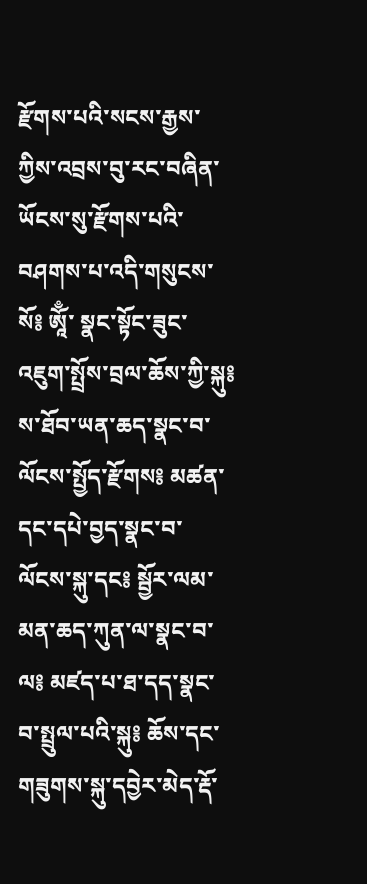རྫོགས་པའི་སངས་རྒྱས་ཀྱིས་འབྲས་བུ་རང་བཞིན་ཡོངས་སུ་རྫོགས་པའི་བཤགས་པ་འདི་གསུངས་སོ༔ ཨཱོྃ་ སྣང་སྟོང་ཟུང་འཇུག་སྤྲོས་བྲལ་ཆོས་ཀྱི་སྐུ༔ ས་ཐོབ་ཡན་ཆད་སྣང་བ་ལོངས་སྤྱོད་རྫོགས༔ མཚན་དང་དཔེ་བྱད་སྣང་བ་ལོངས་སྐུ་དང༔ སྦྱོར་ལམ་མན་ཆད་ཀུན་ལ་སྣང་བ་ལ༔ མཛད་པ་ཐ་དད་སྣང་བ་སྤྲུལ་པའི་སྐུ༔ ཆོས་དང་གཟུགས་སྐུ་དབྱེར་མེད་རྡོ་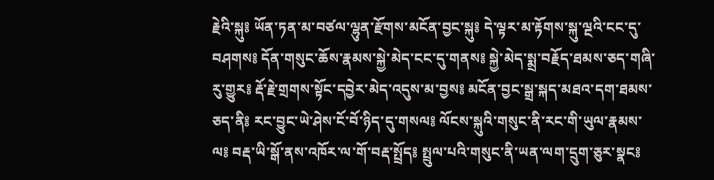རྗེའི་སྐུ༔ ཡོན་ཏན་མ་བཙལ་ལྷུན་རྫོགས་མངོན་བྱང་སྐུ༔ དེ་ལྟར་མ་རྟོགས་སྐུ་ལྔའི་ངང་དུ་བཤགས༔ དོན་གསུང་ཆོས་རྣམས་སྐྱེ་མེད་ངང་དུ་གནས༔ སྐྱེ་མེད་སྨྲ་བརྗོད་ཐམས་ཅད་གཞི་རུ་གྱུར༔ རྡོ་རྗེ་གྲགས་སྟོང་དབྱེར་མེད་འདུས་མ་བྱས༔ མངོན་བྱང་སྒྲ་སྐད་མཐའ་དག་ཐམས་ཅད་ནི༔ རང་བྱུང་ཡེ་ཤེས་ངོ་བོ་ཉིད་དུ་གསལ༔ ལོངས་སྐུའི་གསུང་ནི་རང་གི་ཡུལ་རྣམས་ལ༔ བརྡ་ཡི་སྒོ་ནས་འཁོར་ལ་གོ་བརྡ་སྤྲོད༔ སྤྲུལ་པའི་གསུང་ནི་ཡན་ལག་དྲུག་ཅུར་སྣང༔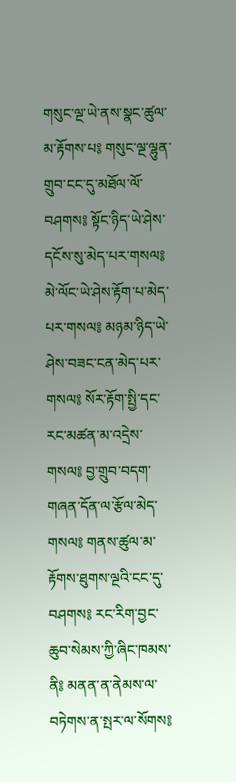གསུང་ལྔ་ཡེ་ནས་སྣང་ཚུལ་མ་རྟོགས་པ༔ གསུང་ལྔ་ལྷུན་གྲུབ་ངང་དུ་མཐོལ་ལོ་བཤགས༔ སྟོང་ཉིད་ཡེ་ཤེས་དངོས་སུ་མེད་པར་གསལ༔ མེ་ལོང་ཡེ་ཤེས་རྟོག་པ་མེད་པར་གསལ༔ མཉམ་ཉིད་ཡེ་ཤེས་བཟང་ངན་མེད་པར་གསལ༔ སོར་རྟོག་སྤྱི་དང་རང་མཚན་མ་འདྲེས་གསལ༔ བྱ་གྲུབ་བདག་གཞན་དོན་ལ་རྩོལ་མེད་གསལ༔ གནས་ཚུལ་མ་རྟོགས་ཐུགས་ལྔའི་ངང་དུ་བཤགས༔ རང་རིག་བྱང་ཆུབ་སེམས་ཀྱི་ཞིང་ཁམས་ནི༔ མནན་ན་ནེམས་ལ་བཏེགས་ན་སྤར་ལ་སོགས༔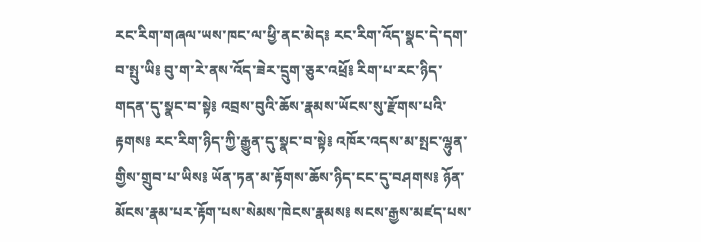རང་རིག་གཞལ་ཡས་ཁང་ལ་ཕྱི་ནང་མེད༔ རང་རིག་འོད་སྣང་དེ་དག་བ་སྤུ་ཡི༔ བུ་ག་རེ་ནས་འོད་ཟེར་དྲུག་ཅུར་འཕྲོ༔ རིག་པ་རང་ཉིད་གདན་དུ་སྣང་བ་སྟེ༔ འབྲས་བུའི་ཆོས་རྣམས་ཡོངས་སུ་རྫོགས་པའི་རྟགས༔ རང་རིག་ཉིད་ཀྱི་རྒྱུན་དུ་སྣང་བ་སྟེ༔ འཁོར་འདས་མ་སྤང་ལྷུན་གྱིས་གྲུབ་པ་ཡིས༔ ཡོན་ཏན་མ་རྟོགས་ཆོས་ཉིད་ངང་དུ་བཤགས༔ ཉོན་མོངས་རྣམ་པར་རྟོག་པས་སེམས་ཁེངས་རྣམས༔ སངས་རྒྱས་མཛད་པས་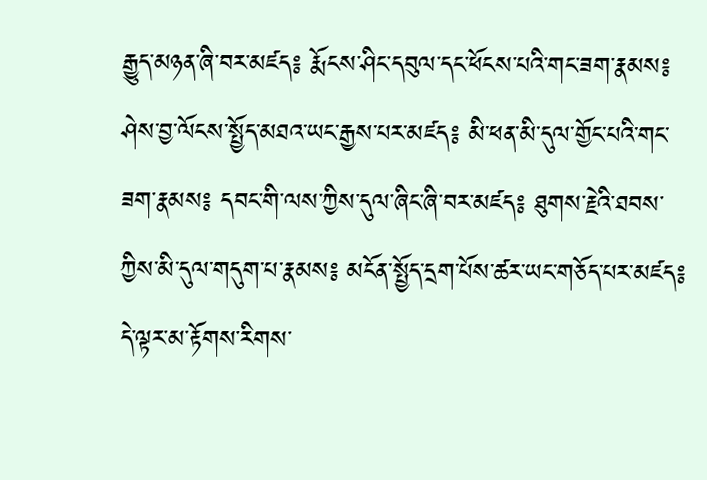རྒྱུད་མཉན་ཞི་བར་མཛད༔ རྨོངས་ཤིང་དབུལ་དང་ཕོངས་པའི་གང་ཟག་རྣམས༔ ཤེས་བྱ་ལོངས་སྤྱོད་མཐའ་ཡང་རྒྱས་པར་མཛད༔ མི་ཕན་མི་དུལ་གྱོང་པའི་གང་ཟག་རྣམས༔ དབང་གི་ལས་ཀྱིས་དུལ་ཞིང་ཞི་བར་མཛད༔ ཐུགས་རྗེའི་ཐབས་ཀྱིས་མི་དུལ་གདུག་པ་རྣམས༔ མངོན་སྤྱོད་དྲག་པོས་ཚར་ཡང་གཅོད་པར་མཛད༔ དེ་ལྟར་མ་རྟོགས་རིགས་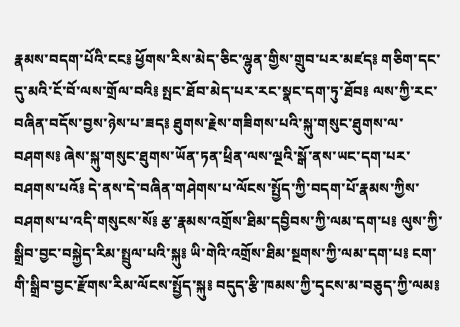རྣམས་བདག་པོའི་ངང༔ ཕྱོགས་རིས་མེད་ཅིང་ལྷུན་གྱིས་གྲུབ་པར་མཛད༔ གཅིག་དང་དུ་མའི་ངོ་བོ་ལས་གྲོལ་བའི༔ སྤང་ཐོབ་མེད་པར་རང་སྣང་དག་ཏུ་ཐོབ༔ ལས་ཀྱི་རང་བཞིན་བདོས་བྱས་ཉེས་པ་ཟད༔ ཐུགས་རྗེས་གཟིགས་པའི་སྐུ་གསུང་ཐུགས་ལ་བཤགས༔ ཞེས་སྐུ་གསུང་ཐུགས་ཡོན་ཏན་ཕྲིན་ལས་ལྔའི་སྒོ་ནས་ཡང་དག་པར་བཤགས་པའོ༔ དེ་ནས་དེ་བཞིན་གཤེགས་པ་ལོངས་སྤྱོད་ཀྱི་བདག་པོ་རྣམས་ཀྱིས་བཤགས་པ་འདི་གསུངས་སོ༔ རྩ་རྣམས་འགྲོས་ཐིམ་དབྱིབས་ཀྱི་ལམ་དག་པ༔ ལུས་ཀྱི་སྒྲིབ་བྱང་བསྐྱེད་རིམ་སྤྲུལ་པའི་སྐུ༔ ཡི་གེའི་འགྲོས་ཐིམ་སྔགས་ཀྱི་ལམ་དག་པ༔ ངག་གི་སྒྲིབ་བྱང་རྫོགས་རིམ་ལོངས་སྤྱོད་སྐུ༔ བདུད་རྩི་ཁམས་ཀྱི་དྭངས་མ་བཅུད་ཀྱི་ལམ༔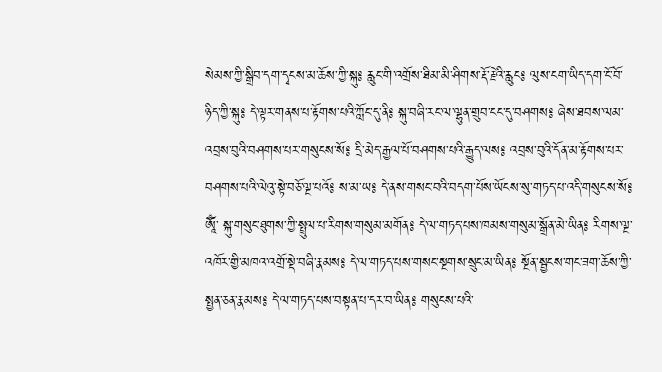སེམས་ཀྱི་སྒྲིབ་དག་དྭངས་མ་ཆོས་ཀྱི་སྐུ༔ རླུང་གི་འགྲོས་ཐིམ་མི་ཤིགས་རྡོ་རྗེའི་རླུང༔ ལུས་ངག་ཡིད་དག་ངོ་བོ་ཉིད་ཀྱི་སྐུ༔ དེ་ལྟར་གནས་པ་རྟོགས་པའི་ཀློང་དུ་ནི༔ སྐུ་བཞི་རང་ལ་ལྷུན་གྲུབ་ངང་དུ་བཤགས༔ ཞེས་ཐབས་ལམ་འབྲས་བུའི་བཤགས་པར་གསུངས་སོ༔ དྲི་མེད་རྒྱལ་པོ་བཤགས་པའི་རྒྱུད་ལས༔ འབྲས་བུའི་དོན་མ་རྟོགས་པར་བཤགས་པའི་ལེའུ་སྟེ་བཅོ་ལྔ་པའོ༔ ས་མ་ཡ༔ དེ་ནས་གསང་བའི་བདག་པོས་ཡོངས་སུ་གཏད་པ་འདི་གསུངས་སོ༔ ཨཱོྃ་ སྐུ་གསུང་ཐུགས་ཀྱི་སྤྲུལ་པ་རིགས་གསུམ་མགོན༔ དེ་ལ་གཏད་པས་ཁམས་གསུམ་སྒྲོན་མེ་ཡིན༔ རིགས་ལྔ་འཁོར་གྱི་མཁའ་འགྲོ་སྡེ་བཞི་རྣམས༔ དེ་ལ་གཏད་པས་གསང་སྔགས་སྲུང་མ་ཡིན༔ སྔོན་སྦྱངས་གང་ཟག་ཆོས་ཀྱི་སྤྱན་ཅན་རྣམས༔ དེ་ལ་གཏད་པས་བསྟན་པ་དར་བ་ཡིན༔ གསུངས་པའི་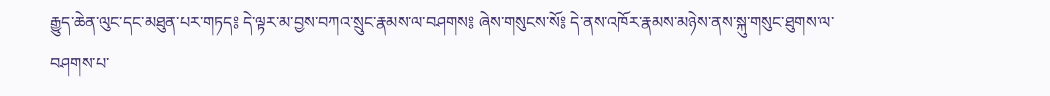རྒྱུད་ཆེན་ལུང་དང་མཐུན་པར་གཏད༔ དེ་ལྟར་མ་བྱས་བཀའ་སྲུང་རྣམས་ལ་བཤགས༔ ཞེས་གསུངས་སོ༔ དེ་ནས་འཁོར་རྣམས་མཉེས་ནས་སྐུ་གསུང་ཐུགས་ལ་བཤགས་པ་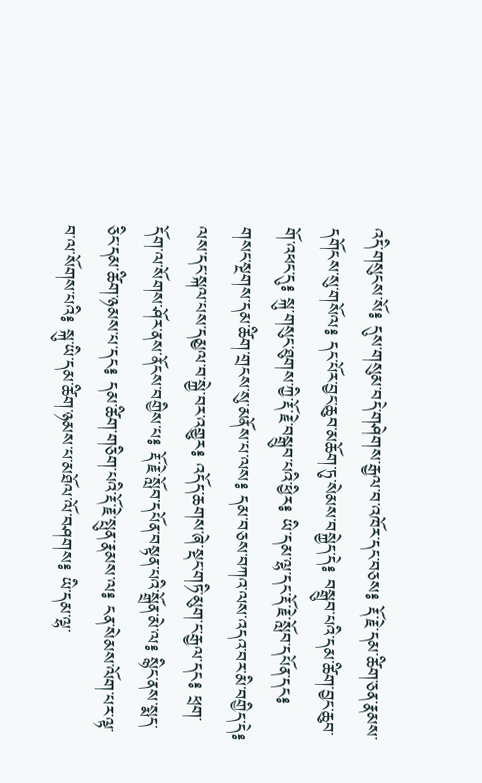འདི་གསུངས་སོ༔ དུས་གསུམ་བདེ་གཤེགས་རྒྱལ་བ་འཁོར་དང་བཅས༔ རྡོ་རྗེ་དམ་ཚིག་ཅན་རྣམས་དགོངས་སུ་གསོལ༔ དང་པོར་བྱང་ཆུབ་མཆོག་ཏུ་སེམས་བསྐྱེད་དེ༔ བསྒྲུབ་པའི་དམ་ཚིག་བྱང་ཆུབ་གོ་འཕང་དུ༔ སྐུ་གསུང་ཐུགས་ཀྱི་རྡོ་རྗེ་བསྒྲུབ་པའི་ཕྱིར༔ ཡི་དམ་ལྷ་དང་རྡོ་རྗེ་སློབ་དཔོན་དང༔ གསང་སྔགས་དམ་ཚིག་གྲངས་སུ་མནོས་པ་ལས༔ དམ་བཅས་བཀའ་ལས་འདའ་བར་མི་བགྱིད་དེ༔ ལས་དང་སྐལ་པས་དམྱལ་བ་སྐྱེ་བར་འགྱུར༔ འདོད་ཆགས་ཞེ་སྡང་གཏི་མུག་ང་རྒྱལ་དང༔ ཕྲག་དོག་ལ་སོགས་ཤོར་ནས་ནོངས་བགྱིས་པ༔ རྡོ་རྗེ་སློབ་དཔོན་བསྟན་པའི་སྒྲོན་མེ་ལ༔ སྙིང་ནས་སྨད་ཅིང་དམ་ཚིག་ཉམས་པ་དང༔ དམ་ཚིག་གཅིག་པའི་རྡོ་རྗེ་སྤུན་རྣམས་ལ༔ ངན་སེམས་ལོག་པར་ལྟ་བ་ལ་སོགས་པའི༔ སྐུ་ཡི་དམ་ཚིག་ཉམས་པ་མཐོལ་ལོ་བཤགས༔ ཡི་དམ་ལྷ་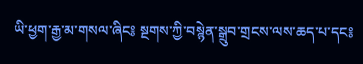ཡི་ཕྱག་རྒྱ་མ་གསལ་ཞིང༔ སྔགས་ཀྱི་བསྙེན་སྒྲུབ་གྲངས་ལས་ཆད་པ་དང༔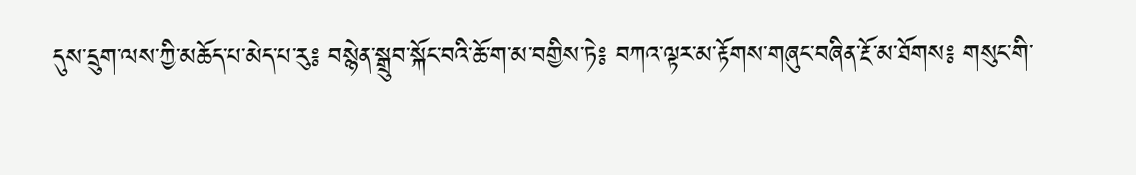དུས་དྲུག་ལས་ཀྱི་མཆོད་པ་མེད་པ་རུ༔ བསྙེན་སྒྲུབ་སྐོང་བའི་ཆོ་ག་མ་བགྱིས་ཏེ༔ བཀའ་ལྟར་མ་རྟོགས་གཞུང་བཞིན་རྔོ་མ་ཐོགས༔ གསུང་གི་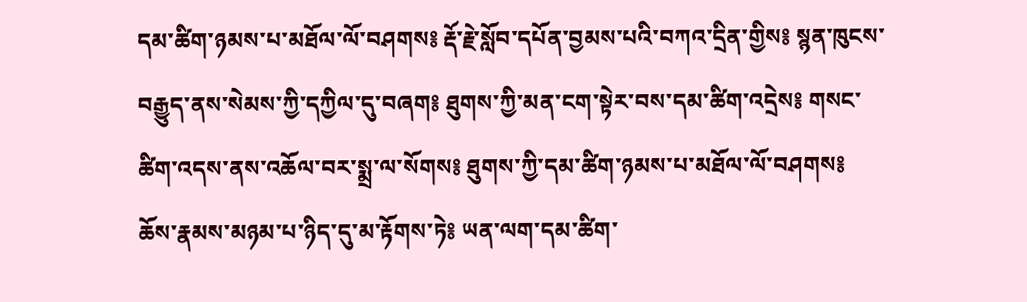དམ་ཚིག་ཉམས་པ་མཐོལ་ལོ་བཤགས༔ རྡོ་རྗེ་སློབ་དཔོན་བྱམས་པའི་བཀའ་དྲིན་གྱིས༔ སྙན་ཁུངས་བརྒྱུད་ནས་སེམས་ཀྱི་དཀྱིལ་དུ་བཞག༔ ཐུགས་ཀྱི་མན་ངག་སྟེར་བས་དམ་ཚིག་འདྲེས༔ གསང་ཚིག་འདས་ནས་འཆོལ་བར་སྨྲ་ལ་སོགས༔ ཐུགས་ཀྱི་དམ་ཚིག་ཉམས་པ་མཐོལ་ལོ་བཤགས༔ ཆོས་རྣམས་མཉམ་པ་ཉིད་དུ་མ་རྟོགས་ཏེ༔ ཡན་ལག་དམ་ཚིག་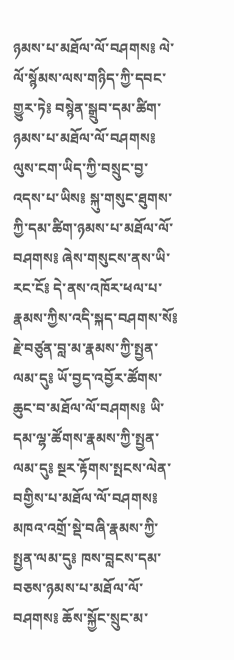ཉམས་པ་མཐོལ་ལོ་བཤགས༔ ལེ་ལོ་སྙོམས་ལས་གཉིད་ཀྱི་དབང་གྱུར་ཏེ༔ བསྙེན་སྒྲུབ་དམ་ཚིག་ཉམས་པ་མཐོལ་ལོ་བཤགས༔ ལུས་ངག་ཡིད་ཀྱི་བསྲུང་བྱ་འདས་པ་ཡིས༔ སྐུ་གསུང་ཐུགས་ཀྱི་དམ་ཚིག་ཉམས་པ་མཐོལ་ལོ་བཤགས༔ ཞེས་གསུངས་ནས་ཡི་རང་ངོ༔ དེ་ནས་འཁོར་ཕལ་པ་རྣམས་ཀྱིས་འདི་སྐད་བཤགས་སོ༔ རྗེ་བཙུན་བླ་མ་རྣམས་ཀྱི་སྤྱན་ལམ་དུ༔ ཡོ་བྱད་འབྱོར་ཚོགས་ཆུང་བ་མཐོལ་ལོ་བཤགས༔ ཡི་དམ་ལྷ་ཚོགས་རྣམས་ཀྱི་སྤྱན་ལམ་དུ༔ སྔར་རྟོགས་སྤངས་ལེན་བགྱིས་པ་མཐོལ་ལོ་བཤགས༔ མཁའ་འགྲོ་སྡེ་བཞི་རྣམས་ཀྱི་སྤྱན་ལམ་དུ༔ ཁས་བླངས་དམ་བཅས་ཉམས་པ་མཐོལ་ལོ་བཤགས༔ ཆོས་སྐྱོང་སྲུང་མ་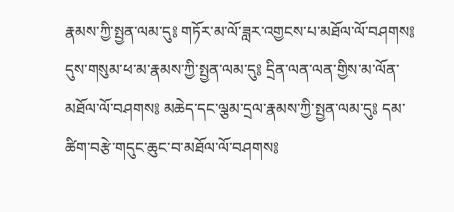རྣམས་ཀྱི་སྤྱན་ལམ་དུ༔ གཏོར་མ་ལོ་ཟླར་འགྱངས་པ་མཐོལ་ལོ་བཤགས༔ དུས་གསུམ་ཕ་མ་རྣམས་ཀྱི་སྤྱན་ལམ་དུ༔ དྲིན་ལན་ལན་གྱིས་མ་ལོན་མཐོལ་ལོ་བཤགས༔ མཆེད་དང་ལྕམ་དྲལ་རྣམས་ཀྱི་སྤྱན་ལམ་དུ༔ དམ་ཚིག་བརྩེ་གདུང་ཆུང་བ་མཐོལ་ལོ་བཤགས༔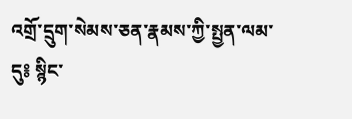འགྲོ་དྲུག་སེམས་ཅན་རྣམས་ཀྱི་སྤྱན་ལམ་དུ༔ སྙིང་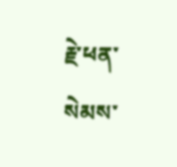རྗེ་ཕན་སེམས་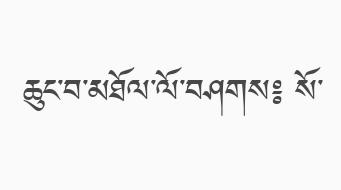ཆུང་བ་མཐོལ་ལོ་བཤགས༔ སོ་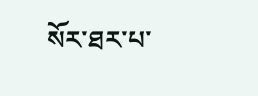སོར་ཐར་པ་